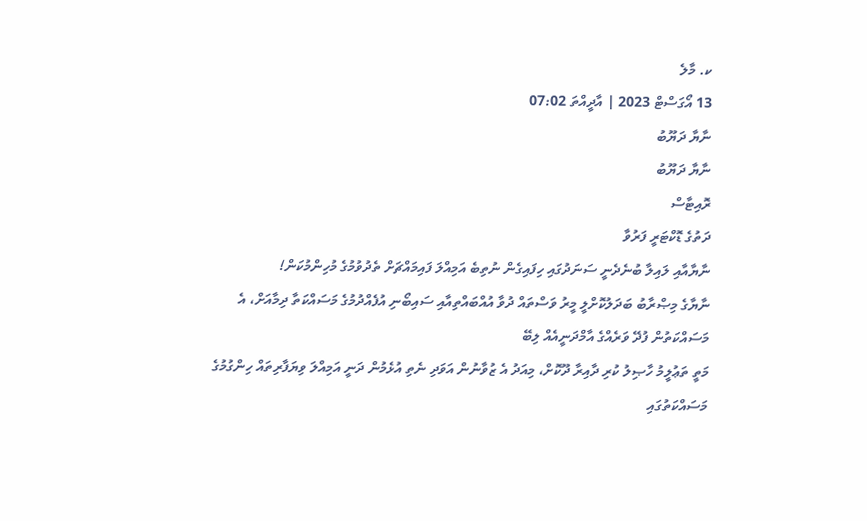ކ. މާލެ
13 އޯގަސްޓް 2023 | އާދީއްތަ 07:02
ނާޔާ ދަޔޫބު
ނާޔާ ދަޔޫބު
ރޮއިޓާސް
ދަތުގެ ޑޮކްޓަރީ ފަރުވާ
ނާޔާއާއި ލައިލާ ބުނެދެނީ ސަނަދުގައި ހިފައިގެން ނުތިބެ އަމިއްލަ ފައިމައްޗަށް ތެދުވުމުގެ މުހިންމުކަން!
ނާޔާގެ މިޞްރާބު ބަދަލުކޮށްލީ މީރު ވަސްތައް ދުވާ އުއްބައްތިއާއި ސައިބޯނި އުފެއްދުމުގެ މަސައްކަތާ ދިމާއަށް، އެ މަސައްކަތުން ފުދޭ ވަރެއްގެ އާމްދަނީއެއް ލިބޭ
މަތީ ތަޢުލީމު ހާޞިލު ކުރި ދާއިރާ ދޫކޮށް، މިއަދު އެ ޒުވާނުން އަވަދި ނެތި އުޅެމުން ދަނީ އަމިއްލަ ވިޔަފާރިތައް ހިންގުމުގެ މަސައްކަތުގައި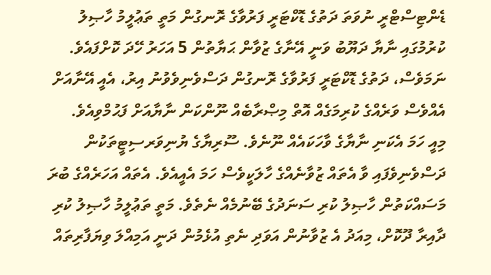ޑެންޓިސްޓްރީ ނުވަތަ ދަތުގެ ޑޮކްޓަރީ ފަރުވާގެ ރޮނގުން މަތީ ތަޢުލީމު ހާޞިލު ކުރުމުގައި ނާޔާ ދަޔޫބު ވަނީ އޭނާގެ ޒުވާން ޙަޔާތުން 5 އަހަރު ހޭދަ ކޮށްފައެވެ. ނަމަވެސް، ދަތުގެ ޑޮކްޓަރީ ފަރުވާގެ ރޮނގުން ދަސްވެނިވެވުނު އިރު، އެއީ އޭނާއަށް އެއްވެސް ވަރެއްގެ ކުރިމަގެއް އޮތް މިޞްރާބެއް ނޫންކަން ނާޔާއަށް ފަޙުމްވިއެވެ.
މިއީ ހަމަ އެކަނި ނާޔާގެ ވާހަކައެއް ނޫނެވެ. ސޫރިޔާގެ ޔުނިވަރސިޓީތަކުން ދަސްވެނިވެފައި ވާ އެތައް ޒުވާނެއްގެ ހާލަކީވެސް ހަމަ އެއީއެވެ. އެތައް އަހަރެއްގެ ބުރަ މަސައްކަތުން ހާޞިލު ކުރި ސަނަދުގެ ބޭނުމެއް ނެތެވެ. މަތީ ތަޢުލީމު ހާޞިލު ކުރި ދާއިރާ ދޫކޮށް، މިއަދު އެ ޒުވާނުން އަވަދި ނެތި އުޅެމުން ދަނީ އަމިއްލަ ވިޔަފާރިތައް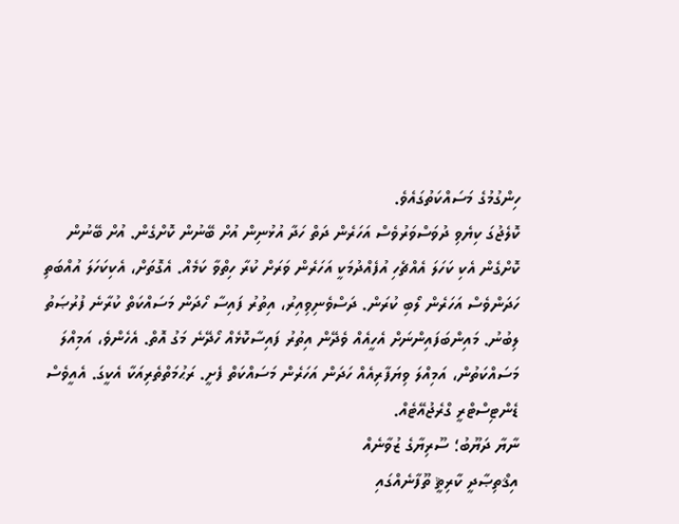ހިންގުމުގެ މަސައްކަތުގައެވެ.
ކޮލެޖުގަ ކިޔެވި ދުވަސްވަރުވެސް އަހަރެން ދަތް ހަދާ އުޅުނިން އުށް ބޭނުން ކޮށްގެން. އުށް ބޭނުން ކޮށްގެން އެކި ކަހަލަ އެއްޗެހި އުފެއްދުމަކީ އަހަރެން ވަރަށް ކުރާ ހިތްވާ ކަމެއް. އެގޮތަށް، އެކިކަހަލަ އުއްބަތި ހަދަންވެސް އަހަރެން ލޯބި ކުރަން. ދަސްވެނިވިއިރު، އިތުރު ފައިސާ ހޯދަން މަސައްކަތް ކުރާނެ ފުރުޞަތު ލިބުނު. މައިންބަފައިންނަށް އެހީއެއް ވެދޭން އިތުރު ފައިސާކޮޅެއް ހޯދޭނެ މަގު އޮތް. އެހެންވެ، އަމިއްލަ މަސައްކަތުން، އަމިއްލަ ވިޔަފާރިއެއް ހަދަން އަހަރެން މަސައްކަތް ފެށީ. ރަޙުމަތްތެރިއަކާ އެކީގަ. އެއީވެސް ޑެންޓިސްޓްރީ ގްރެޖުއޭޓެއް.
ނާޔާ ދަޔޫބު؛ ސޫރިޔާގެ ޒުވާނެއް
އިޤްތިޞާދީ ކާރިޘީ ތޫފާނެއްގައި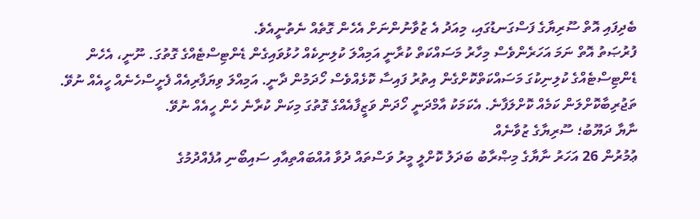ބެދިފައި އޮތް ސޫރިޔާގެ ފަސްގަނޑުގައި، މިއަދު އެ ޒުވާނުންނަށް އެހެން ގޮތެއް ނެތުނީއެވެ.
ފުރުޞަތު އޮތް ނަމަ އަހަރެންވެސް މިހާރު މަސައްކަތް ކުރާނީ އަމިއްލަ ކުލިނިކެއް ހުޅުވައިގެން ޑެންޓިސްޓެއްގެ ގޮތުގަ. ނޫނީ، އެހެން ޑެންޓިސްޓެއްގެ ކުލިނިކުގަ މަސައްކަތްކޮށްގެން އިތުރު ފައިސާ ކޮޅެއްވެސް ހޯދަމުން ދާނީ. އަމިއްލަ ވިޔަފާރިއެއް ފެށީސްހެނެއް ހީއެއް ނުވޭ. ތަޖުރިބާކޮށްލަން ކަމެއް ކޮށްލަފާނެ. އެކަމަކު އާމްދަނީ ހޯދަން ވަޒީފާއެއްގެ ގޮތުގަ މިކަން ކުރާނެ ހެން ހީއެއް ނުވޭ.
ނާޔާ ދަޔޫބު؛ ސޫރިޔާގެ ޒުވާނެއް
ޢުމުރުން 26 އަހަރު ނާޔާގެ މިޞްރާބު ބަދަލު ކޮށްލީ މީރު ވަސްތައް ދުވާ އުއްބައްތިއާއި ސައިބޯނި އުފެއްދުމުގެ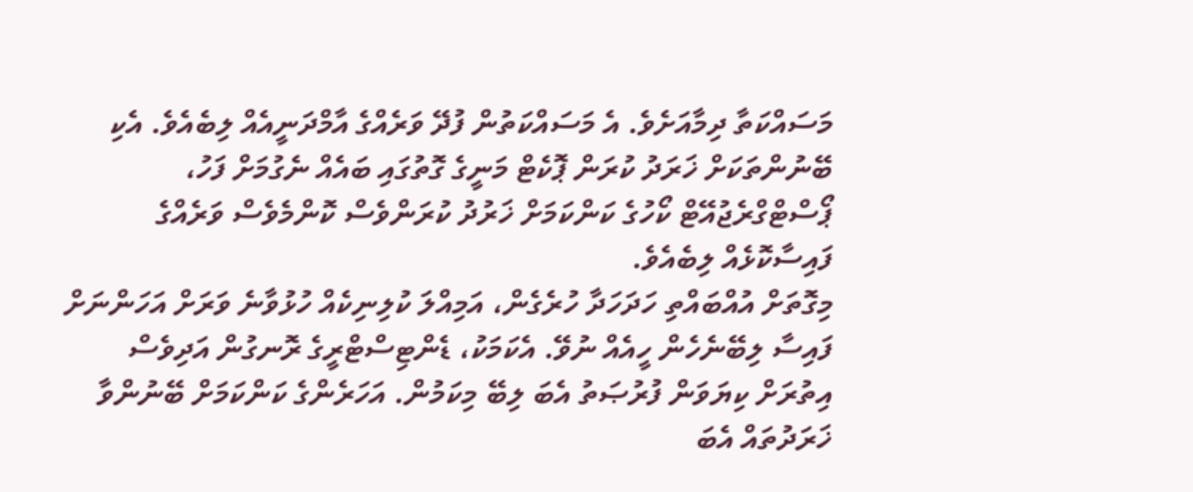މަސައްކަތާ ދިމާއަށެވެ. އެ މަސައްކަތުން ފުދޭ ވަރެއްގެ އާމްދަނީއެއް ލިބެއެވެ. އެކި ބޭނުންތަކަށް ޚަރަދު ކުރަން ޕޮކެޓް މަނީގެ ގޮތުގައި ބައެއް ނެގުމަށް ފަހު، ޕޯސްޓްގްރެޖުއޭޓް ކޯހުގެ ކަންކަމަށް ޚަރުދު ކުރަންވެސް ކޮންމެވެސް ވަރެއްގެ ފައިސާކޮޅެއް ލިބެއެވެ.
މިގޮތަށް އުއްބައްތި ހަދަހަދާ ހުރެގެން، އަމިއްލަ ކުލިނިކެއް ހުޅުވާނެ ވަރަށް އަހަންނަށް ފައިސާ ލިބޭނެހެން ހީއެއް ނުވޭ. އެކަމަކު، ޑެންޓިސްޓްރީގެ ރޮނގުން އަދިވެސް އިތުރަށް ކިޔަވަން ފުރުޞަތު އެބަ ލިބޭ މިކަމުން. އަހަރެންގެ ކަންކަމަށް ބޭނުންވާ ޚަރަދުތައް އެބަ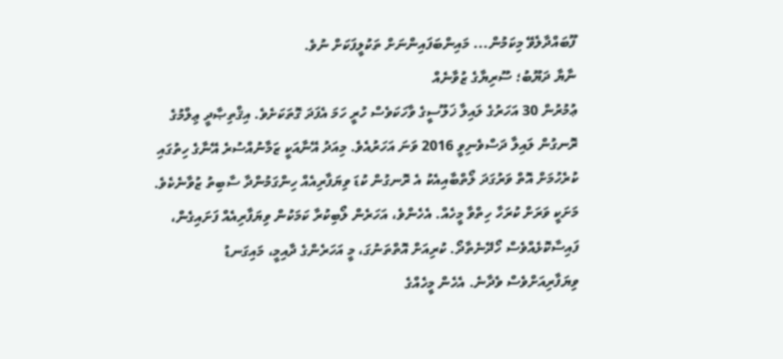ފޫބައްދާލެވޭ މިކަމުން... މައިންބަފައިންނަށް ތަކުލީފަކަށް ނުވެ.
ނާޔާ ދަޔޫބު؛ ސޫރިޔާގެ ޒުވާނެއް
ޢުމުރުން 30 އަހަރުގެ ލައިލާ ޚަލޫސީގެ ވާހަކަވެސް ހުރީ ހަމަ އެފަދަ ގޮތަކަށެވެ. އިޤްތިޞާދީ ޢިލްމުގެ ރޮނގުން ލައިލާ ދަސްވެނިވީ 2016 ވަނަ އަހަރުއެވެ. މިއަދު އޭނާއަކީ ޒަމާނުއްސުރެ އޭނާގެ ހިތުގައި ކުރެހުމަށް އޮތް ވަރުގަދަ ލޯތްބާއިއެކު އެ ރޮނގުން ކުޑަ ވިޔަފާރިއެއް ހިންގަމުންދާ ސާބިތު ޒުވާނެކެވެ.
މަށަކީ ވަރަށް ކުރަހާ ހިތްވާ މީހެއް. އެހެންވެ، އަހަރެން ލޯބިކުރާ ކަމަކުން ވިޔަފާރިއެއް ފަށައިގެން، ފައިސާކޮޅެއްވެސް ހޯދޭނެތާދޯ. ކުރިއަށް އޮތްތަނުގަ، މީ އަހަރެންގެ ދާއިމީ، މައިގަނޑު ވިޔަފާރިއަށްވެސް ވެދާނެ. އެހެން މީހެއްގެ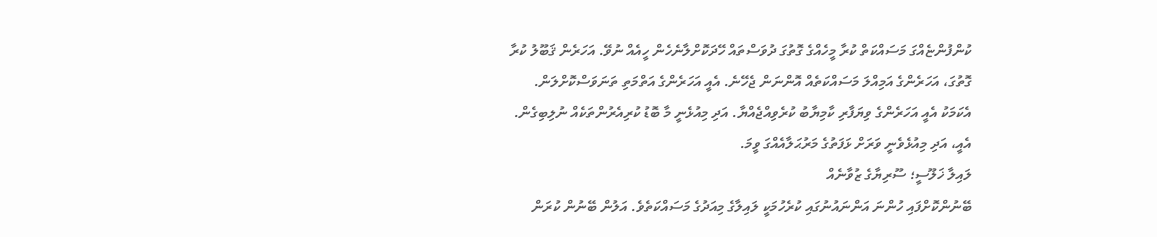ކުންފުންޏެއްގަ މަސައްކަތް ކުރާ މީހެއްގެ ގޮތުގަ ދުވަސްތައް ހޭދަކޮށްލާނެހެން ހީއެއް ނުވޭ. އަހަރެން ޤަބޫލު ކުރާ ގޮތުގަ، އަހަރެންގެ އަމިއްލަ މަސައްކަތެއް އޮންނަން ޖެހޭނެ. އެއީ އަހަރެންގެ އަތްމަތި ތަނަވަސްކޮށްލަން. އެކަމަކު އެއީ އަހަރެންގެ ވިޔަފާރި ކާމިޔާބު ކުރެވިއްޖެއްޔާ. އަދި މިއުޅެނީ މާ ބޮޑު ކުރިއެރުންތަކެއް ނުލިބިގެން. އެއީ، އަދި މިއުޅެވެނީ ވަރަށް ޅަފަތުގެ މަރުޙަލާއެއްގަ ވީމަ.
ލައިލާ ޚަލޫސީ؛ ސޫރިޔާގެ ޒުވާނެއް
ބޭނުންކޮށްފައި ހުންނަ އަންނައުނުގައި ކުރެހުމަކީ ލައިލާގެ މިއަދުގެ މަސައްކަތެވެ. އަލުން ބޭނުން ކުރަން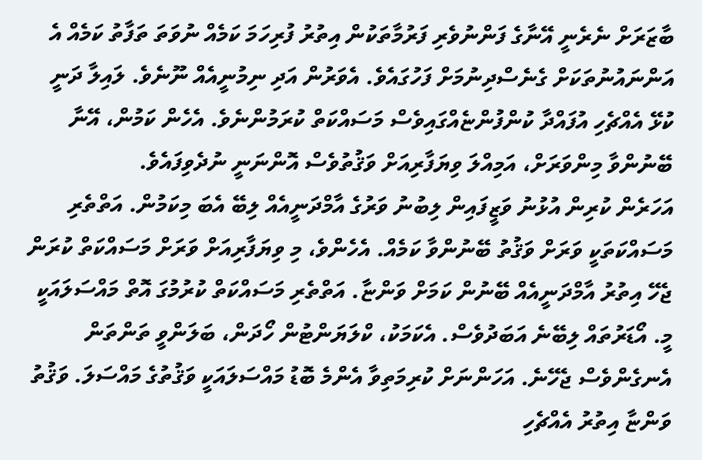ބާޒަރަށް ނެރެނީ އޭނާގެ ފަންނުވެރި ފަރުމާތަކުން އިތުރު ފުރިހަމަ ކަމެއް ނުވަތަ ތަފާތު ކަމެއް އެ އަންނައުނުތަކަށް ގެނެސްދިނުމަށް ފަހުގައެވެ. އެވަރުން އަދި ނިމުނީއެއް ނޫނެވެ. ލައިލާ ދަނީ ކުޅޭ އެއްޗެހި އުފައްދާ ކުންފުންޏެއްގައިވެސް މަސައްކަތް ކުރަމުންނެވެ. އެހެން ކަމުން، އޭނާ ބޭނުންވާ މިންވަރަށް، އަމިއްލަ ވިޔަފާރިއަށް ވަޤުތުވެސް އޮންނަނީ ނުދެވިފައެވެ.
އަހަރެން ކުރިން އުޅުނު ވަޒީފައިން ލިބުނު ވަރުގެ އާމްދަނީއެއް ލިބޭ އެބަ މިކަމުން. އަތްތެރި މަސައްކަތަކީ ވަރަށް ވަޤުތު ބޭނުންވާ ކަމެއް. އެހެންވެ، މި ވިޔަފާރިއަށް ވަރަށް މަސައްކަތް ކުރަން ޖެހޭ އިތުރު އާމްދަނީއެއް ބޭނުން ކަމަށް ވަންޏާ. އަތްތެރި މަސައްކަތް ކުރުމުގަ އޮތް މައްސަލައަކީ މީ. އޯޑަރުތައް ލިބޭނެ އަބަދުވެސް. އެކަމަކު، ކްލަޔަންޓުން ހޯދަން، ބަލަންވީ ތަންތަން އެނގެންވެސް ޖެހޭނެ. އަހަންނަށް ކުރިމަތިވާ އެންމެ ބޮޑު މައްސަލައަކީ ވަޤުތުގެ މައްސަލަ. ވަޤުތު ވަންޏާ އިތުރު އެއްޗެހި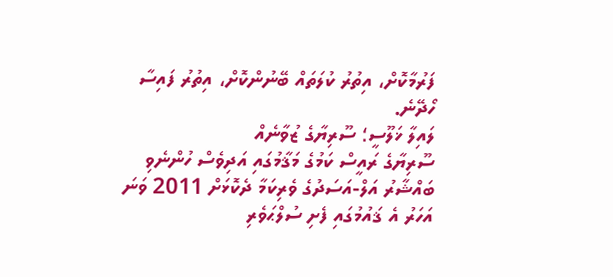ފަރުމާކޮށް، އިތުރު ކުލަތައް ބޭނުންކޮށް، އިތުރު ފައިސާ ހޯދޭނެ.
ލައިލާ ޚަލޫސީ؛ ސޫރިޔާގެ ޒުވާނެއް
ސޫރިޔާގެ ރައީސް ކަމުގެ މަޤާމުގައި އަދިވެސް ހުންނެވި ބައްޝާރު އަލް-އަސަދުގެ ވެރިކަމާ ދެކޮޅަށް 2011 ވަނަ އަހަރު އެ ޤައުމުގައި ފެށި ސުލްޙަވެރި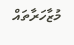މުޒާހަރާތައް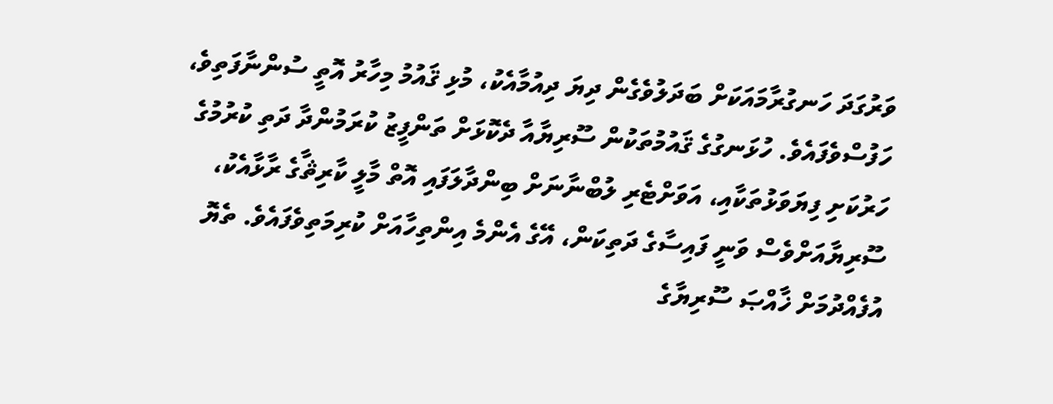ވަރުގަދަ ހަނގުރާމައަކަށް ބަދަލުވެގެން ދިޔަ ދިއުމާއެކު، މުޅި ޤައުމު މިހާރު އޮތީ ސުންނާފަތިވެ، ހަފުސްވެފައެވެ. ހުޅަނގުގެ ޤައުމުތަކުން ސޫރިޔާއާ ދެކޮޅަށް ތަންފީޒު ކުރަމުންދާ ދަތި ކުރުމުގެ ހަރުކަށި ފިޔަވަޅުތަކާއި، އަވަށްޓެރި ލުބްނާނަށް ބިންދާލަފައި އޮތް މާލީ ކާރިޘާގެ ރާޅާއެކު، ސޫރިޔާއަށްވެސް ވަނީ ފައިސާގެ ދަތިކަން، އޭގެ އެންމެ އިންތިހާއަށް ކުރިމަތިވެފައެވެ. ތެޔޮ އުފެއްދުމަށް ޚާއްޞަ ސޫރިޔާގެ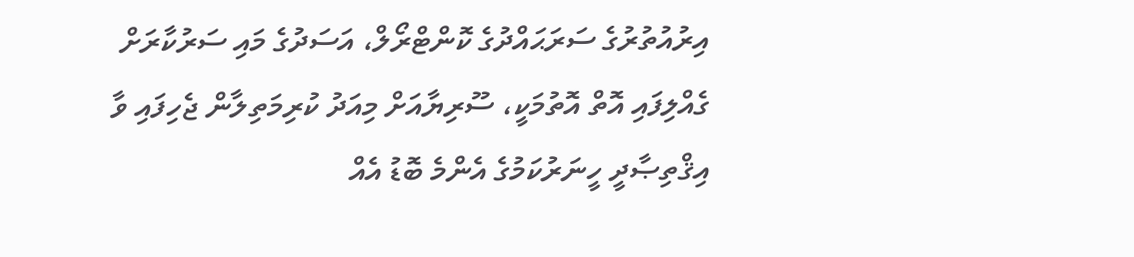އިރުއުތުރުގެ ސަރަޙައްދުގެ ކޮންޓްރޯލް، އަސަދުގެ މައި ސަރުކާރަށް ގެއްލިފައި އޮތް އޮތުމަކީ، ސޫރިޔާއަށް މިއަދު ކުރިމަތިލާން ޖެހިފައި ވާ އިޤްތިޞާދީ ހީނަރުކަމުގެ އެންމެ ބޮޑު އެއް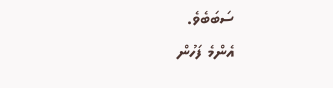ސަބަބެވެ.
އެންމެ ފަހުން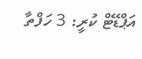އަޕްޑޭޓް ކުރީ: 3 ހަފްތާ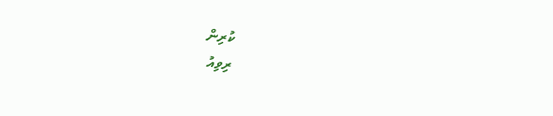ކުރިން
ރިވިއު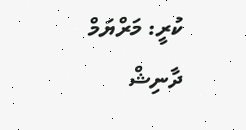ކުރީ: މަރްޔަމް ދާނިޝް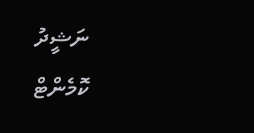ނަޝީދު
ކޮމެންޓް